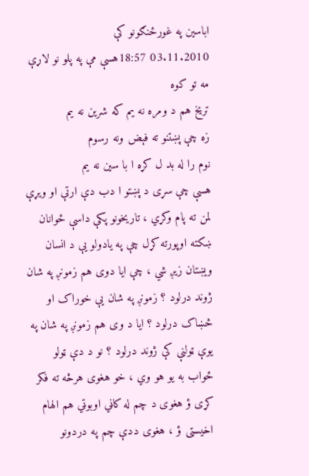اباسين په غورځنګونو کې
03.11.2010 18:57هسې مې په پلو نو لاړې مه تو کوه
تریخ هم د ومره نه یم که شرین نه یم
زه چې پښتنو ته فېض ونه رسوم
نوم را له بد ل کړه ا با سین نه یم
هسې چې سړی د پښتو ا دب دې ارتې او ویړې لمن ته پام وکړي ، تاریخونو پکې داسې ځوانان ښکته اوپورته کړل چې په یادولو یې د انسان ویښتان زیږ شي ، چې ایا دوی هم زمونږ په شان ژوند درلود ؟ زمونږ په شان یې خوراک او څښاک درلود ؟ ایا د وی هم زمونږ په شان په یوې ټولنې کې ژوند درلود ؟ نو د دې ټولو ځواب به یو هو وي ، خو هغوی هرڅه ته فکر کړی ؤ هغوی د چم له کاڼي اوبوټي هم الهام اخیستی ؤ ، هغوی ددې چم په دردونو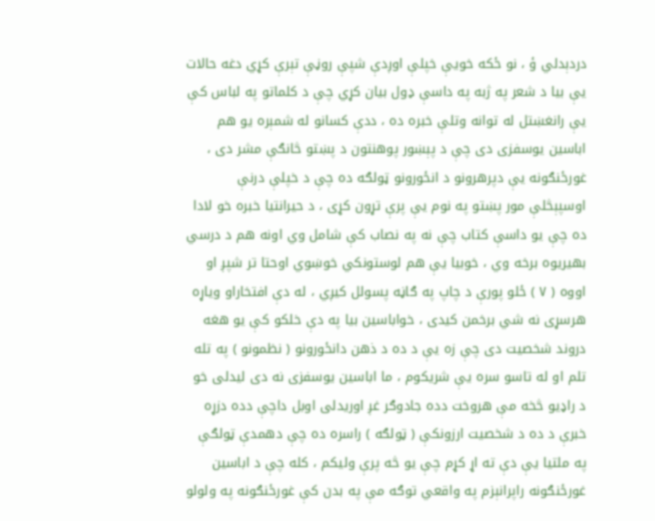دردېدلي ؤ ، نو ځکه خویې خپلې اوږدې شپې روڼې تېرې کړي دغه حالات یې بیا د شعر په ژبه په داسې ډول بیان کړي چې د کلماتو په لباس کې یې رانغښتل له توانه وتلې خبره ده ، ددې کسانو له شمېره یو هم اباسین یوسفزی دی چې د پېښور پوهنتون د پښتو څانګې مشر دی ، غورځنګونه یې دپرهرونو د انځورونو ټولګه ده چې د خپلې درنې اوسپېڅلې مور پښتو په نوم یې پرې تړون کړی ، د حیرانتیا خبره خو لادا ده چې یو داسې کتاب چې نه په نصاب کې شامل وي اونه هم د درسي بهیریوه برخه وي ، خوبیا یې هم لوستونکي خوښوي اوحتا تر شپږ او اووه ( ۷ ) ځلو پورې د چاپ په ګاڼه پسولل کیږي ، له دې افتخاراو ویاړه هرسړی نه شي برخمن کیدی ، خواباسین بیا په دې خلکو کې یو هغه دروند شخصیت دی چې زه یې د ده د ذهن دانځورونو ( نظمونو ) په تله تلم او له تاسو سره یې شریکوم ، ما اباسین یوسفزی نه دی لیدلی خو د راډیو څخه مې هروخت دده جادوګر غږ اوریدلی اوبل داچې دده دزړه خبرې د ده د شخصیت ارزونکې ( ټولګه ) راسره ده چې دهمدې ټولګې په ملتیا یې دې ته اړ کړم چې یو څه پرې ولیکم ، کله چې د اباسین غورځنګونه راپرانېزم په واقعي توګه مې په بدن کې غورځنګونه په ولولو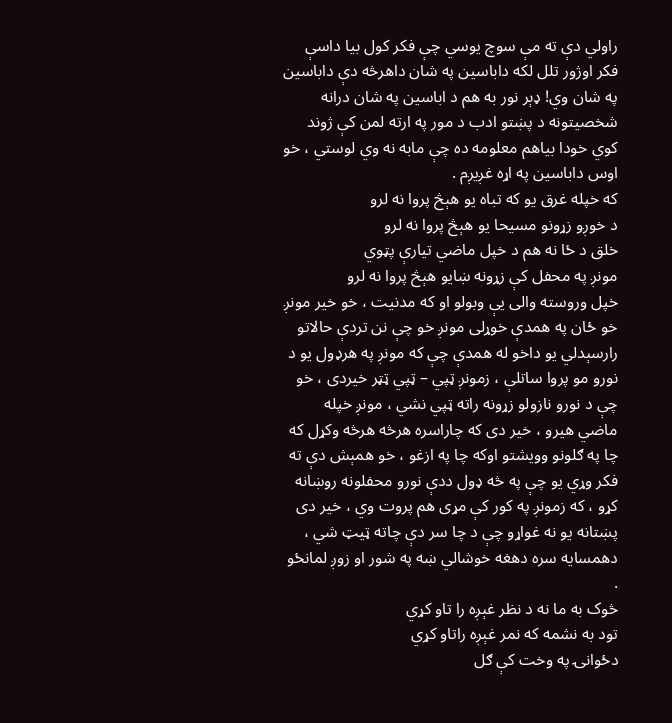راولي دې ته مې سوچ یوسي چې فکر کول بیا داسې فکر اوژور تلل لکه داباسین په شان داهرڅه دې داباسین په شان وي! ډېر نور به هم د اباسین په شان درانه شخصیتونه د پښتو ادب د مور په ارته لمن کې ژوند کوي خودا بیاهم معلومه ده چې مابه نه وي لوستي ، خو اوس داباسین په اړه غږیږم .
که خپله غرق یو که تباه یو هېڅ پروا نه لرو
د خوږو زړونو مسیحا یو هېڅ پروا نه لرو
خلق د ځا نه هم د خپل ماضي تیارې پټوي
مونږ په محفل کې زړونه ښایو هېڅ پروا نه لرو
خپل وروسته والی یې وبولو او که مدنیت ، خو خیر مونږ خو ځان په همدې خوړلی مونږ خو چې نن تردې حالاتو رارسېدلي یو داخو له همدې چې که مونږ په هرډول یو د نورو مو پروا ساتلې ، زمونږ ټپي – ټپي ټټر خیردی ، خو چې د نورو نازولو زړونه راته ټپي نشي ، مونږ خپله ماضي هیرو ، خیر دی که چاراسره هرڅه هرڅه وکړل که چا په ګلونو وویشتو اوکه چا په ازغو ، خو همېش دې ته فکر وړي یو چې په څه ډول ددې نورو محفلونه روښانه کړو ، که زمونږ په کور کې مړی هم پروت وي ، خير دی پښتانه یو نه غواړو چې د چا سر دې چاته ټیټ شي ، دهمسایه سره دهغه خوشالي ښه په شور او زوږ لمانځو .
څوک به ما نه د نظر غېږه را تاو کړي
تود به نشمه که نمر غېږه راتاو کړي
دځوانۍ په وخت کې ګل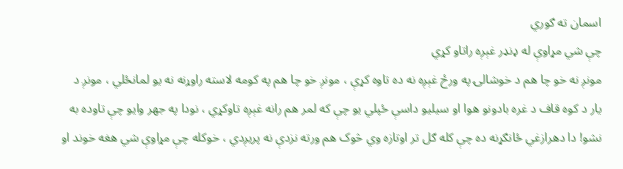اسمان ته ګوري
چې شي مړاوې له ډنډر غېږه راتاو کړي
مونږ نه خو چا هم د خوشالۍ په ورځ غېږه نه ده تاوه کړې ، مونږ خو چا هم په کومه لاسته راوړنه نه یو لمانځلي ، مونږ د یار د کوه قاف د غره بادونو هوا او سیلیو داسې ځپلي یو چې که لمر هم رانه غېږه تاوکړي ، نودا په جهر وایو چې تاوده به نشو! دا دهرازغي ځانګړنه ده چې کله ګل تر اوتازه وي څوک هم ورته نزدې نه پریږدي ، خوکله چې مړاوې شي هغه خوند او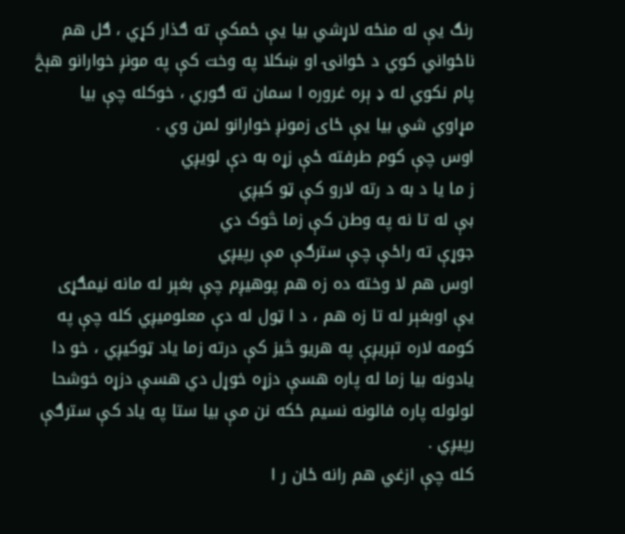رنګ یې له منځه لاړشي بیا یې ځمکې ته ګذار کړي ، ګل هم ناځواني کوي د ځوانۍ او ښکلا په وخت کې په مونږ خوارانو هېڅ پام نکوي له ډ ېره غروره ا سمان ته ګوري ، خوکله چې بیا مړاوي شي بیا یې ځای زمونږ خوارانو لمن وي .
اوس چې کوم طرفته ځې زړه به دې لویږي
ز ما یا د به د رته لارو کې ټو کیږي
بې له تا نه په وطن کې زما څوک دي
جوړې ته راځې چې سترګې مې رپیږي
اوس هم لا وخته ده زه هم پوهیږم چې بغېر له مانه نیمګړی یې اوبغېر له تا زه هم ، د ا ټول له دې معلومیږي کله چې په کومه لاره تېریږې په هریو څیز کې درته زما یاد ټوکیږي ، خو دا یادونه بیا زما له پاره هسې دزړه خوړل دي هسې دزړه خوشحا لولوله پاره فالونه نسیم ځکه نن مې بیا ستا په یاد کې سترګې رپیږي .
کله چې ازغي هم رانه ځان ر ا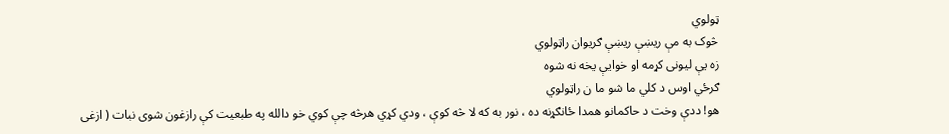ټولوي
څوک به مې ریښې ریښې ګریوان راټولوي
زه یې لیونی کړمه او خوایې یخه نه شوه
ګرځي اوس د کلي ما شو ما ن راټولوي
هو! ددې وخت د حاکمانو همدا ځانګړنه ده ، نور به که لا څه کوې ، ودي کړي هرڅه چې کوي خو دالله په طبعیت کې رازغون شوی نبات ( ازغی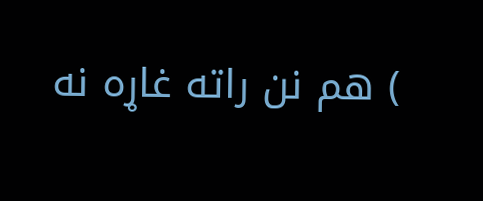) هم نن راته غاړه نه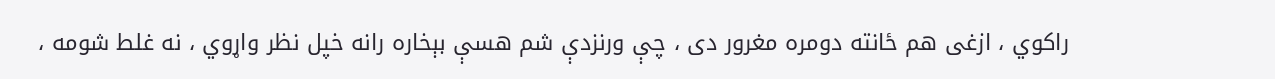راکوي ، ازغی هم ځانته دومره مغرور دی ، چې ورنزدې شم هسې بېخاره رانه خپل نظر واړوي ، نه غلط شومه ،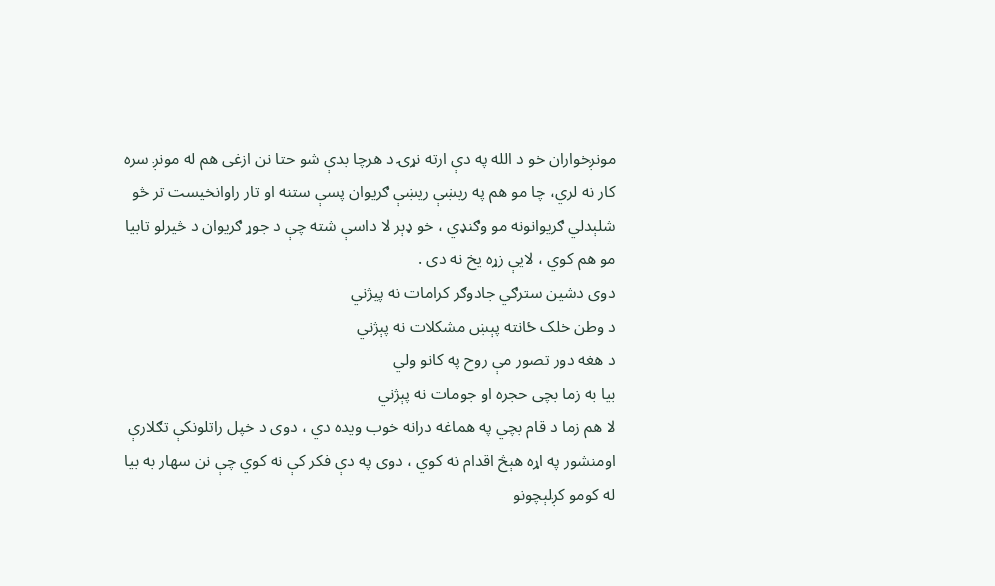مونږخواران خو د الله په دې ارته نړۍ د هرچا بدې شو حتا نن ازغی هم له مونږ سره کار نه لري، چا مو هم په ریښې ریښې ګریوان پسې ستنه او تار راوانخیست تر څو شلېدلي ګریوانونه مو وګنډي ، خو ډېر لا داسې شته چې د جوړ ګریوان د څیرلو تابیا مو هم کوي ، لایې زړه یخ نه دی .
دوی دشین سترګي جادوګر کرامات نه پیژني
د وطن خلک ځانته پېښ مشکلات نه پېژني
د هغه دور تصور مې روح په کانو ولي
بیا به زما بچی حجره او جومات نه پېژني
لا هم زما د قام بچي په هماغه درانه خوب ویده دي ، دوی د خپل راتلونکې تګلارې اومنشور په اړه هېڅ اقدام نه کوي ، دوی په دې فکر کې نه کوي چې نن سهار به بیا له کومو کږلېچونو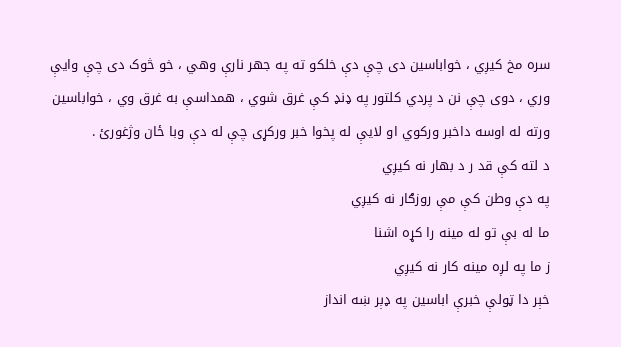سره مخ کیږي ، خواباسین دی چې دې خلکو ته په جهر نارې وهي ، خو څوک دی چې وایې وري ، دوی چې نن د پردي کلتور په ډنډ کې غرق شوي ، همداسې به غرق وي ، خواباسین ورته له اوسه داخبر ورکوي او لایې له پخوا خبر ورکړی چې له دې وبا ځان وژغورئ .
د لته کې قد ر د بهار نه کیږي
په دې وطن کې مې روزګار نه کیږي
ما له بې تو له مینه را کړه اشنا
ز ما په لږه مینه کار نه کیږي
خېر دا ټولې خبرې اباسین په ډېر ښه انداز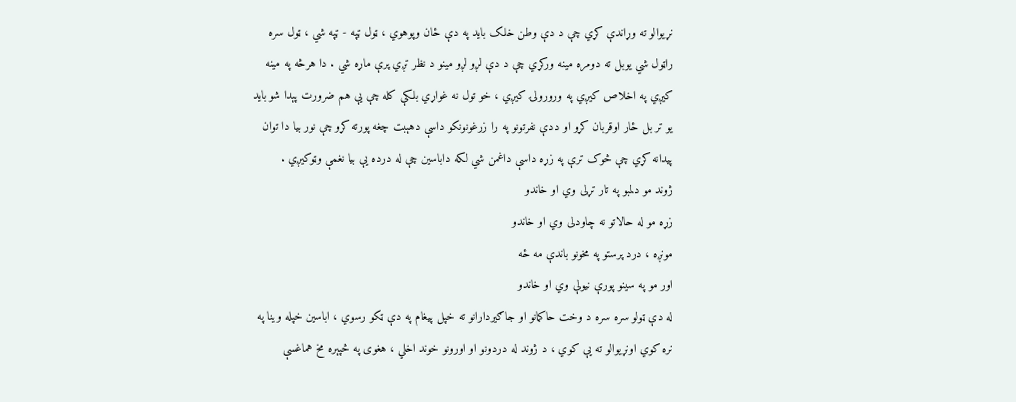نړیوالو ته وړاندې کړي چې د دې وطن خلک باید په دې ځان وپوهوي ، ټول ټپه - ټپه شي ، ټول سره راټول شي یوبل ته دومره مینه ورکړي چې د دې لږو لږو مینو د نظر تږي پرې ماړه شي . دا هرڅه په مینه کیږي په اخلاص کیږي په ورورولۍ کیږي ، خو تول نه غواړي بلکې کله چې یې هم ضرورت پېدا شو باید یو تر بل ځار اوقربان کړو او ددې نفرتونو په را زرغونونکو داسې دهېبت چغه پورته کړو چې نور بیا دا توان پیدانه کړي چې څوک ترې په زړه داسې داغمن شي لکه داباسین چې له درده یې بیا نغمې وټوکیږي .
ژوند مو دلمبو په تار تړلی وي او خاندو
زړه مو له حالاتو نه چاودلی وي او خاندو
مونږه ، درد پرستو په مخونو باندې مه ځه
اور مو په سینو پورې نیولې وي او خاندو
له دې ټولو سره سره د وخت حاکمانو او جاګیردارانو ته خپل پیغام په دې ټکو رسوي ، اباسین خپله وینا په نره کوي اونړیوالو ته یې کوي ، د ژوند له دردونو او اورونو خوند اخلي ، هغوی په څپېره مخ هماغسې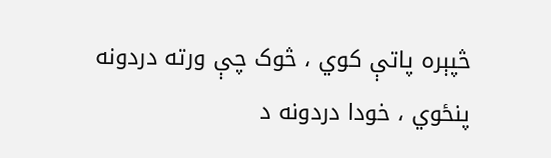څپېره پاتې کوي ، څوک چې ورته دردونه پنځوي ، خودا دردونه د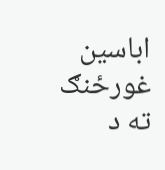اباسین غورځنګ ته د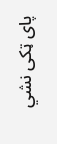پای ټکی نشي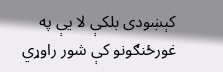کېښودی بلکې لا یې په غورځنګونو کې شور راوړي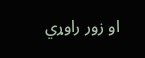او زور راوړي